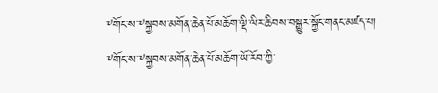༸གོང་ས་༸སྐྱབས་མགོན་ཆེན་པོ་མཆོག་ལྡི་ལིར་ཆིབས་བསྒྱུར་སྐྱོང་གནང་མཛད་པ།
༸གོང་ས་༸སྐྱབས་མགོན་ཆེན་པོ་མཆོག་ཡོ་རོབ་ཀྱི་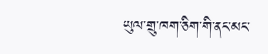ཡུལ་གྲུ་ཁག་ཅིག་གི་ནང་མང་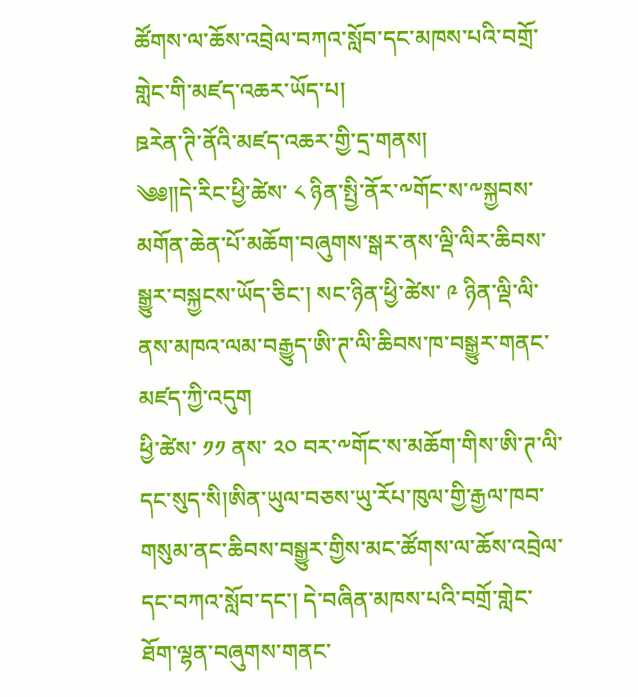ཚོགས་ལ་ཆོས་འབྲེལ་བཀའ་སློབ་དང་མཁས་པའི་བགྲོ་གླེང་གི་མཛད་འཆར་ཡོད་པ།
ཋརེན་ཊི་ནོའི་མཛད་འཆར་གྱི་དྲ་གནས།
༄༅༎དེ་རིང་ཕྱི་ཚེས་ ༨ ཉིན་སྤྱི་ནོར་༸གོང་ས་༸སྐྱབས་མགོན་ཆེན་པོ་མཆོག་བཞུགས་སྒར་ནས་ལྡི་ལིར་ཆིབས་སྒྱུར་བསྐྱངས་ཡོད་ཅིང་། སང་ཉིན་ཕྱི་ཚེས་ ༩ ཉིན་ལྡི་ལི་ནས་མཁའ་ལམ་བརྒྱུད་ཨི་ཊ་ལི་ཆིབས་ཁ་བསྒྱུར་གནང་མཛད་ཀྱི་འདུག
ཕྱི་ཚེས་ ༡༡ ནས་ ༢༠ བར་༸གོང་ས་མཆོག་གིས་ཨི་ཊ་ལི་དང་སུད་སི།ཨིན་ཡུལ་བཅས་ཡུ་རོཔ་ཁུལ་གྱི་རྒྱལ་ཁབ་གསུམ་ནང་ཆིབས་བསྒྱུར་གྱིས་མང་ཚོགས་ལ་ཆོས་འབྲེལ་དང་བཀའ་སློབ་དང་། དེ་བཞིན་མཁས་པའི་བགྲོ་གླེང་ཐོག་ལྷན་བཞུགས་གནང་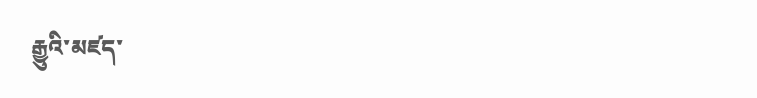རྒྱུའི་མཛད་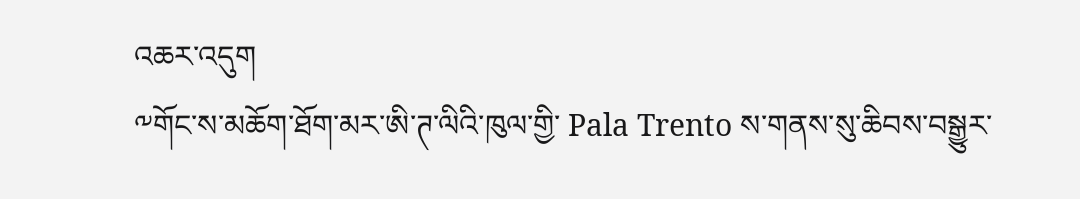འཆར་འདུག
༸གོང་ས་མཆོག་ཐོག་མར་ཨི་ཊ་ལིའི་ཁུལ་གྱི་ Pala Trento ས་གནས་སུ་ཆིབས་བསྒྱུར་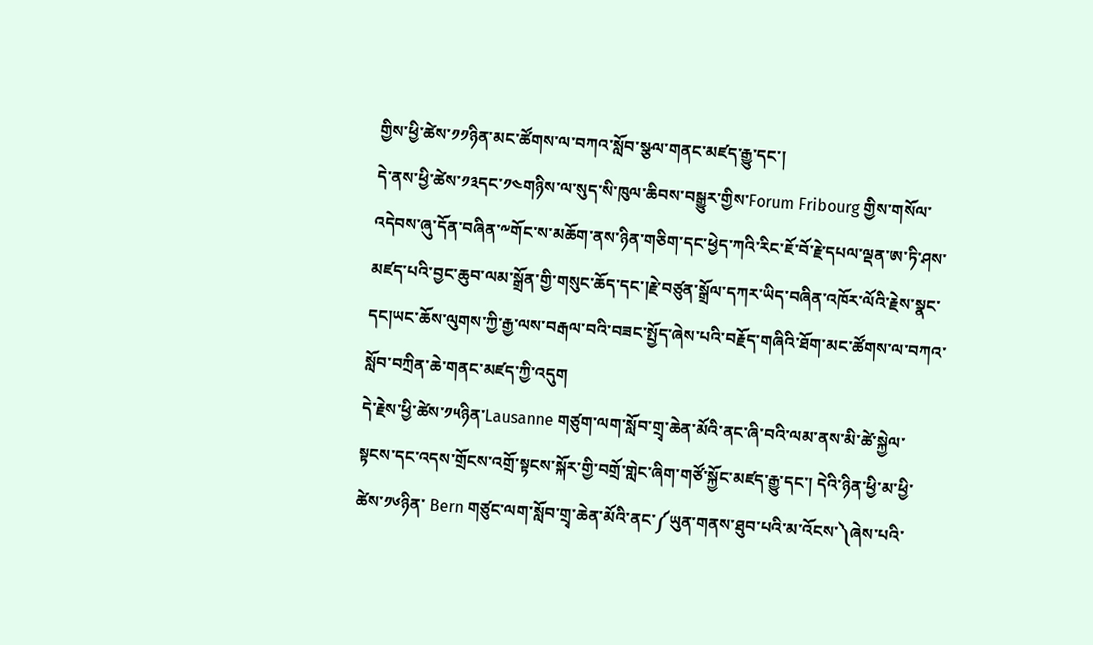གྱིས་ཕྱི་ཚེས་༡༡ཉིན་མང་ཚོགས་ལ་བཀའ་སློབ་སྩལ་གནང་མཛད་རྒྱུ་དང་།
དེ་ནས་ཕྱི་ཚེས་༡༣དང་༡༤གཉིས་ལ་སུད་སི་ཁུལ་ཆིབས་བསྒྱུར་གྱིས་Forum Fribourg གྱིས་གསོལ་འདེབས་ཞུ་དོན་བཞིན་༸གོང་ས་མཆོག་ནས་ཉིན་གཅིག་དང་ཕྱེད་ཀའི་རིང་ཇོ་བོ་རྗེ་དཔལ་ལྡན་ཨ་ཏི་ཤས་མཛད་པའི་བྱང་ཆུབ་ལམ་སྒྲོན་གྱི་གསུང་ཆོད་དང་།རྗེ་བཙུན་སྒྲོལ་དཀར་ཡིད་བཞིན་འཁོར་ལོའི་རྗེས་སྣང་དང།ཡང་ཆོས་ལུགས་ཀྱི་རྒྱ་ལས་བརྒལ་བའི་བཟང་སྤྱོད་ཞེས་པའི་བརྗོད་གཞིའི་ཐོག་མང་ཚོགས་ལ་བཀའ་སློབ་བཀྲིན་ཆེ་གནང་མཛད་ཀྱི་འདུག
དེ་རྗེས་ཕྱི་ཚེས་༡༥ཉིན་Lausanne གཙུག་ལག་སློབ་གྲྭ་ཆེན་མོའི་ནང་ཞི་བའི་ལམ་ནས་མི་ཚེ་སྐྱེལ་སྟངས་དང་འདས་གྲོངས་འགྲོ་སྟངས་སྐོར་གྱི་བགྲོ་གླེང་ཞིག་གཙོ་སྐྱོང་མཛད་རྒྱུ་དང་། དེའི་ཉིན་ཕྱི་མ་ཕྱི་ཚེས་༡༦ཉིན་ Bern གཙུང་ལག་སློབ་གྲྭ་ཆེན་མོའི་ནང་༼ཡུན་གནས་ཐུབ་པའི་མ་འོངས་༽ཞེས་པའི་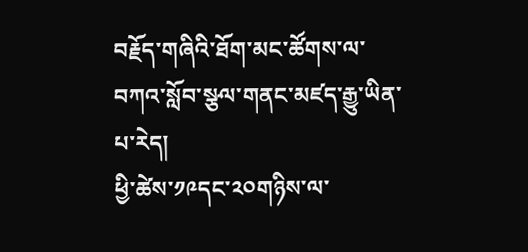བརྗོད་གཞིའི་ཐོག་མང་ཚོགས་ལ་བཀའ་སློབ་སྩལ་གནང་མཛད་རྒྱུ་ཡིན་པ་རེད།
ཕྱི་ཚེས་༡༩དང་༢༠གཉིས་ལ་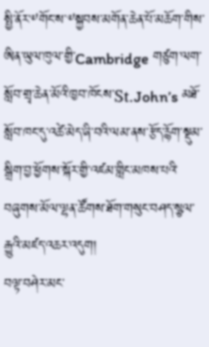སྤྱི་ནོར་༸གོང་ས་༸སྐྱབས་མགོན་ཆེན་པོ་མཆོག་གིས་ཨིན་ཡུལ་ཁུལ་གྱི་Cambridge གཙུག་ལག་སློབ་གྲྭ་ཆེན་མོའི་ཁྱབ་ཁོངས་St.John’s མཐོ་སློབ་ཁང་དུ་འཚེ་མེད་ཞི་བའི་ལམ་ནས་རྩོད་རྙོག་སྡུམ་སྒྲིག་བྱ་ཕྱོགས་སྐོར་གྱི་འཛམ་གླིང་མཁས་པའི་བཞུགས་མོལ་ལྷན་ཚོགས་ཐོག་གསུང་བཤད་སྩལ་རྒྱུའི་མཛད་འཆར་འདུག།
བལྟ་བཤེར་མང་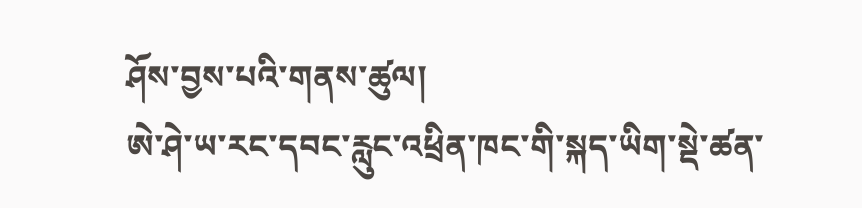ཤོས་བྱས་པའི་གནས་ཚུལ།
ཨེ་ཤེ་ཡ་རང་དབང་རླུང་འཕྲིན་ཁང་གི་སྐད་ཡིག་སྡེ་ཚན་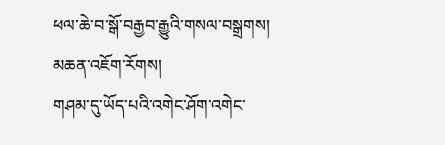ཕལ་ཆེ་བ་སྒོ་བརྒྱབ་རྒྱུའི་གསལ་བསྒྲགས།
མཆན་འཇོག་རོགས།
གཤམ་དུ་ཡོད་པའི་འགེང་ཤོག་འགེང་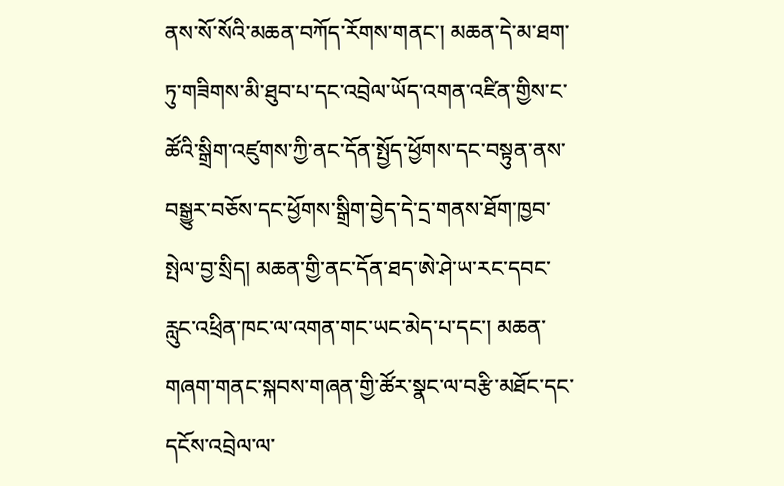ནས་སོ་སོའི་མཆན་བཀོད་རོགས་གནང་། མཆན་དེ་མ་ཐག་ཏུ་གཟིགས་མི་ཐུབ་པ་དང་འབྲེལ་ཡོད་འགན་འཛིན་གྱིས་ང་ཚོའི་སྒྲིག་འཛུགས་ཀྱི་ནང་དོན་སྤྱོད་ཕྱོགས་དང་བསྟུན་ནས་བསྒྱུར་བཅོས་དང་ཕྱོགས་སྒྲིག་བྱེད་དེ་དྲ་གནས་ཐོག་ཁྱབ་སྤེལ་བྱ་སྲིད། མཆན་གྱི་ནང་དོན་ཐད་ཨེ་ཤེ་ཡ་རང་དབང་རླུང་འཕྲིན་ཁང་ལ་འགན་གང་ཡང་མེད་པ་དང་། མཆན་གཞག་གནང་སྐབས་གཞན་གྱི་ཚོར་སྣང་ལ་བརྩི་མཐོང་དང་དངོས་འབྲེལ་ལ་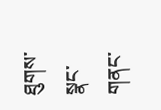ཐུགས་སྣང་གནང་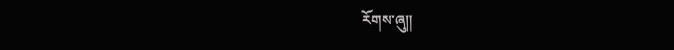རོགས་ཞུ༎